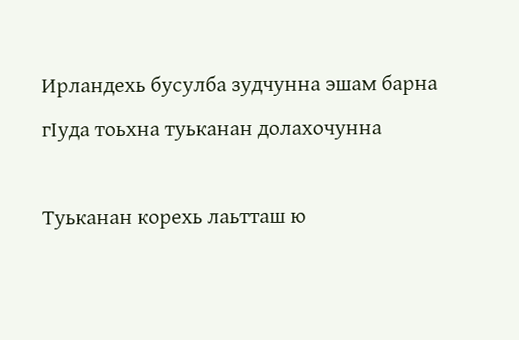Ирландехь бусулба зудчунна эшам барна гIуда тоьхна туьканан долахочунна

Туьканан корехь лаьтташ ю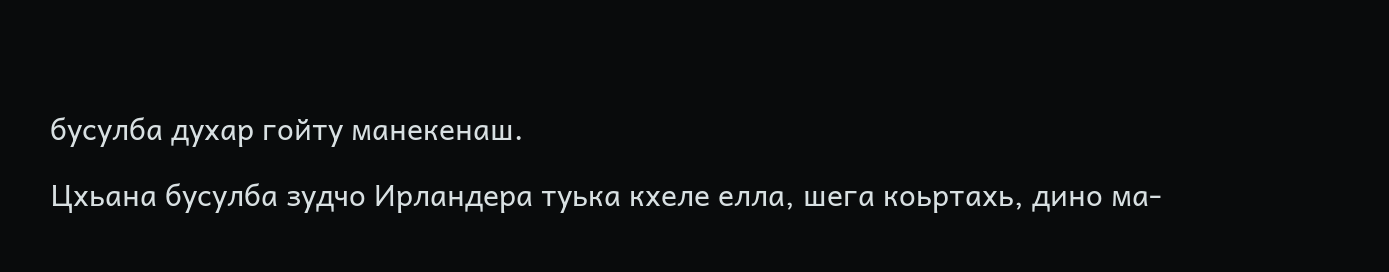бусулба духар гойту манекенаш.

Цхьана бусулба зудчо Ирландера туька кхеле елла, шега коьртахь, дино ма-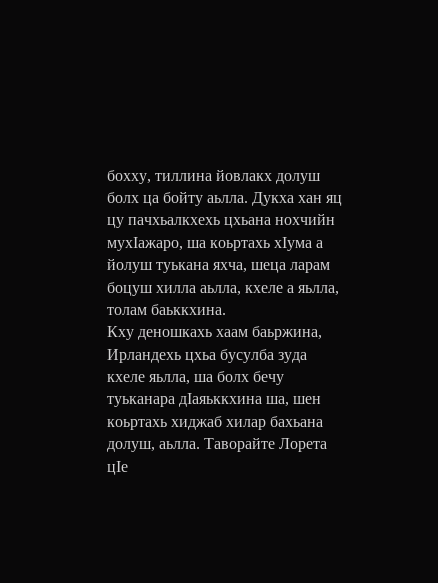бохху, тиллина йовлакх долуш болх ца бойту аьлла. Дукха хан яц цу пачхьалкхехь цхьана нохчийн мухIажаро, ша коьртахь хIума а йолуш туькана яхча, шеца ларам боцуш хилла аьлла, кхеле а яьлла, толам баьккхина.
Кху деношкахь хаам баьржина, Ирландехь цхьа бусулба зуда кхеле яьлла, ша болх бечу туьканара дIаяьккхина ша, шен коьртахь хиджаб хилар бахьана долуш, аьлла. Таворайте Лорета цIе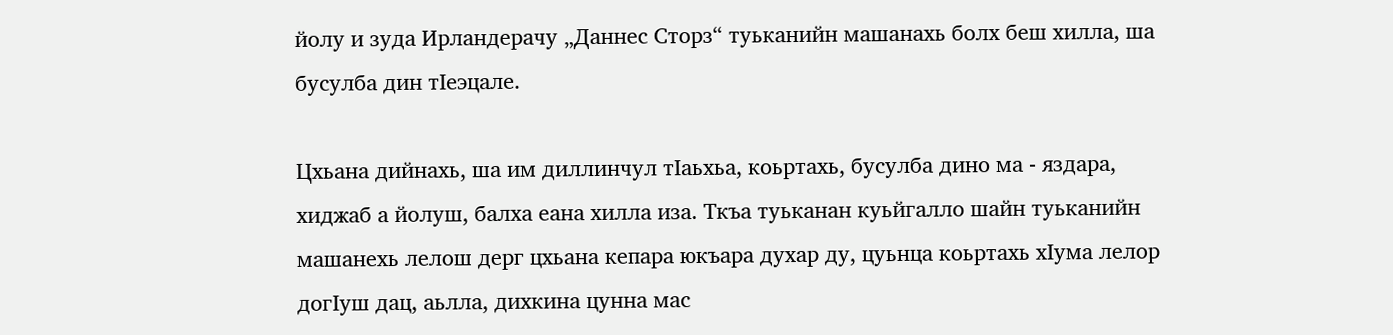йолу и зуда Ирландерачу „Даннес Сторз“ туьканийн машанахь болх беш хилла, ша бусулба дин тIеэцале.

Цхьана дийнахь, ша им диллинчул тIаьхьа, коьртахь, бусулба дино ма - яздара, хиджаб а йолуш, балха еана хилла иза. Ткъа туьканан куьйгалло шайн туьканийн машанехь лелош дерг цхьана кепара юкъара духар ду, цуьнца коьртахь хIума лелор догIуш дац, аьлла, дихкина цунна мас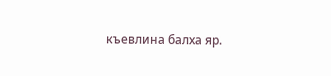къевлина балха яр.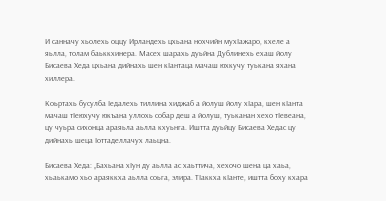И санначу хьолехь оццу Ирландехь цхьана нохчийн мухIажаро, кхеле а яьлла, толам баьккхинера. Масех шарахь дуьйна Дублинехь ехаш йолу Бисаева Хеда цхьана дийнахь шен кIантаца мачаш юхкучу туькана яхана хиллера.

Коьртахь бусулба Iедалехь тиллина хиджаб а йолуш йолу хIара, шен кIанта мачаш тIеюхучу юкъана уллохь собар деш а йолуш, туьканан хехо тIевеана, цу чуьра сихонца араяьла аьлла кхуьнга. Иштта дуьйцу Бисаева Хедас цу дийнахь шеца Iоттаделлачух лаьцна.

Бисаева Хеда: „Бахьана хIун ду аьлла ас хаьттича, хехочо шена ца хаьа, хьаькамо хьо араяккха аьлла соьга, элира. ТIаккха кIанте, иштта боху кхара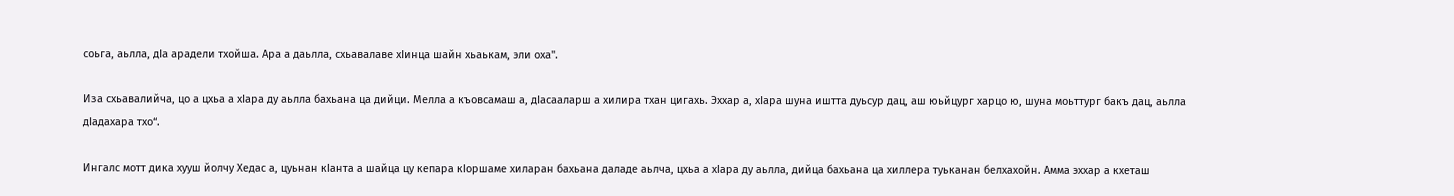соьга, аьлла, дIа арадели тхойша. Ара а даьлла, схьавалаве хIинца шайн хьаькам, эли оха".

Иза схьавалийча, цо а цхьа а хIара ду аьлла бахьана ца дийци. Мелла а къовсамаш а, дIасааларш а хилира тхан цигахь. Эххар а, хIара шуна иштта дуьсур дац, аш юьйцург харцо ю, шуна моьттург бакъ дац, аьлла дIадахара тхо“.

Ингалс мотт дика хууш йолчу Хедас а, цуьнан кIанта а шайца цу кепара кIоршаме хиларан бахьана даладе аьлча, цхьа а хIара ду аьлла, дийца бахьана ца хиллера туьканан белхахойн. Амма эххар а кхеташ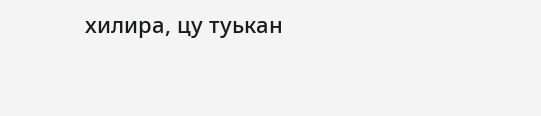хилира, цу туькан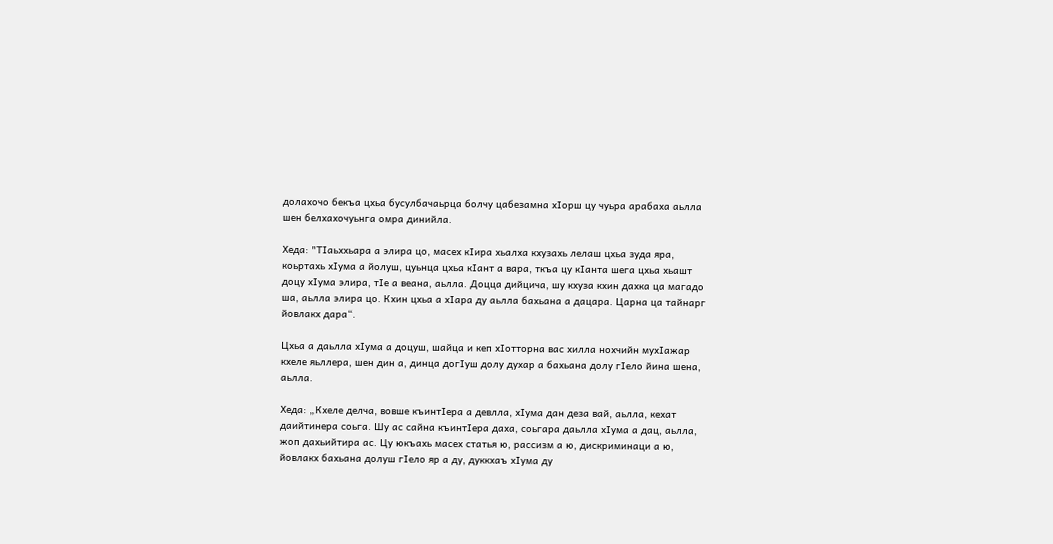долахочо бекъа цхьа бусулбачаьрца болчу цабезамна хIорш цу чуьра арабаха аьлла шен белхахочуьнга омра динийла.

Хеда: "ТIаьххьара а элира цо, масех кIира хьалха кхузахь лелаш цхьа зуда яра, коьртахь хIума а йолуш, цуьнца цхьа кIант а вара, ткъа цу кIанта шега цхьа хьашт доцу хIума элира, тIе а веана, аьлла. Доцца дийцича, шу кхуза кхин дахка ца магадо ша, аьлла элира цо. Кхин цхьа а хIара ду аьлла бахьана а дацара. Царна ца тайнарг йовлакх дара“.

Цхьа а даьлла хIума а доцуш, шайца и кеп хIотторна вас хилла нохчийн мухIажар кхеле яьллера, шен дин а, динца догIуш долу духар а бахьана долу гIело йина шена, аьлла.

Хеда: „Кхеле делча, вовше къинтIера а девлла, хIума дан деза вай, аьлла, кехат даийтинера соьга. Шу ас сайна къинтIера даха, соьгара даьлла хIума а дац, аьлла, жоп дахьийтира ас. Цу юкъахь масех статья ю, рассизм а ю, дискриминаци а ю, йовлакх бахьана долуш гIело яр а ду, дуккхаъ хIума ду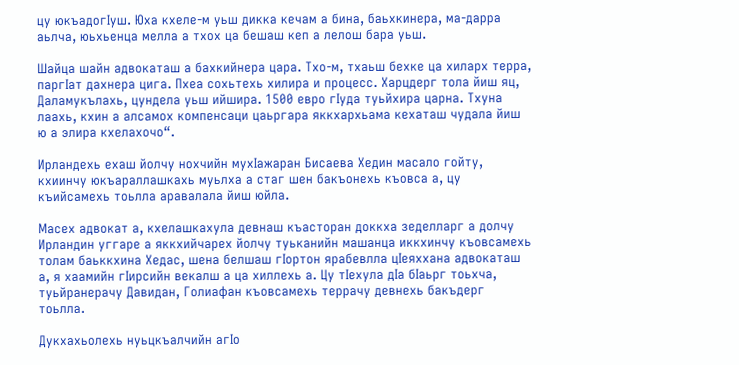цу юкъадогIуш. Юха кхеле-м уьш дикка кечам а бина, баьхкинера, ма-дарра аьлча, юьхьенца мелла а тхох ца бешаш кеп а лелош бара уьш.

Шайца шайн адвокаташ а бахкийнера цара. Тхо-м, тхаьш бехке ца хиларх терра, паргIат дахнера цига. Пхеа сохьтехь хилира и процесс. Харцдерг тола йиш яц, Даламукълахь, цундела уьш ийшира. 1500 евро гIуда туьйхира царна. Тхуна лаахь, кхин а алсамох компенсаци цаьргара яккхархьама кехаташ чудала йиш ю а элира кхелахочо“.

Ирландехь ехаш йолчу нохчийн мухIажаран Бисаева Хедин масало гойту, кхиинчу юкъараллашкахь муьлха а стаг шен бакъонехь къовса а, цу къийсамехь тоьлла аравалала йиш юйла.

Масех адвокат а, кхелашкахула девнаш къасторан доккха зеделларг а долчу Ирландин уггаре а яккхийчарех йолчу туьканийн машанца иккхинчу къовсамехь толам баьккхина Хедас, шена белшаш гIортон ярабевлла цIеяххана адвокаташ а, я хаамийн гIирсийн векалш а ца хиллехь а. Цу тIехула дIа бIаьрг тоьхча, туьйранерачу Давидан, Голиафан къовсамехь террачу девнехь бакъдерг тоьлла.

Дукхахьолехь нуьцкъалчийн агIо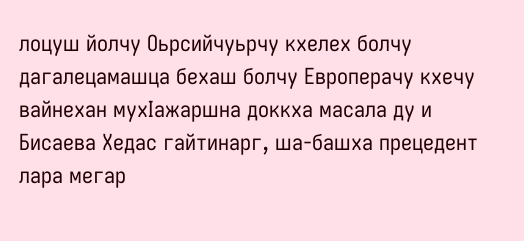лоцуш йолчу Оьрсийчуьрчу кхелех болчу дагалецамашца бехаш болчу Европерачу кхечу вайнехан мухIажаршна доккха масала ду и Бисаева Хедас гайтинарг, ша-башха прецедент лара мегар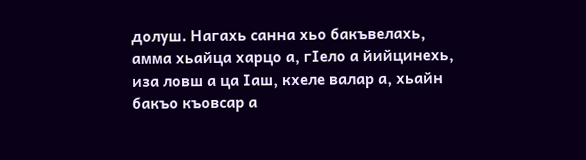долуш. Нагахь санна хьо бакъвелахь, амма хьайца харцо а, гIело а йийцинехь, иза ловш а ца Iаш, кхеле валар а, хьайн бакъо къовсар а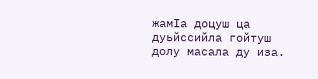жамIа доцуш ца дуьйссийла гойтуш долу масала ду иза.